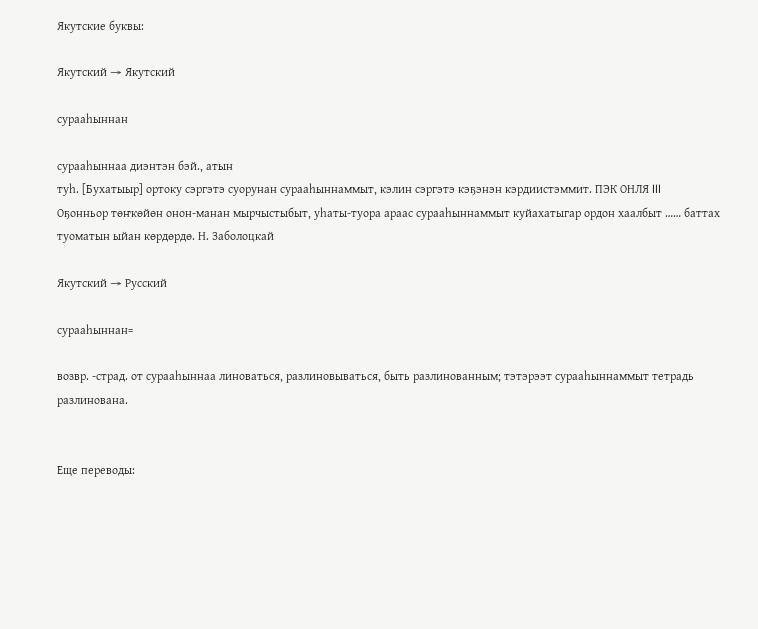Якутские буквы:

Якутский → Якутский

сурааһыннан

сурааһыннаа диэнтэн бэй., атын
туһ. [Бухатыыр] ортоку сэргэтэ суорунан сурааһыннаммыт, кэлин сэргэтэ кэҕэнэн кэрдиистэммит. ПЭК ОНЛЯ III
Оҕонньор төҥкөйөн онон-манан мырчыстыбыт, уһаты-туора араас сурааһыннаммыт куйахатыгар ордон хаалбыт …… баттах туоматын ыйан көрдөрдө. Н. Заболоцкай

Якутский → Русский

сурааһыннан=

возвр. -страд. от сурааһыннаа линоваться, разлиновываться, быть разлинованным; тэтэрээт сурааһыннаммыт тетрадь разлинована.


Еще переводы: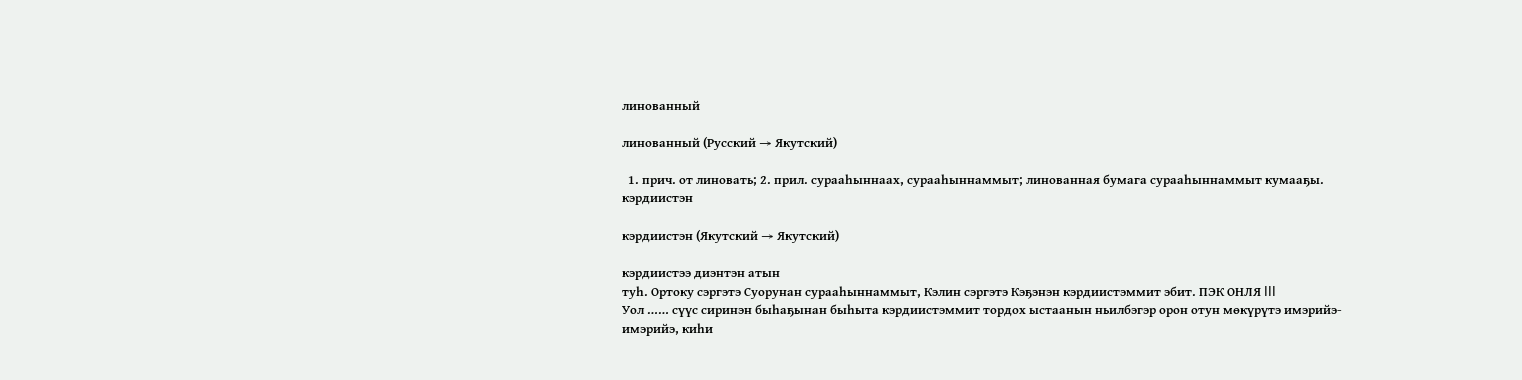линованный

линованный (Русский → Якутский)

  1. прич. от линовать; 2. прил. сурааһыннаах, сурааһыннаммыт; линованная бумага сурааһыннаммыт кумааҕы.
кэрдиистэн

кэрдиистэн (Якутский → Якутский)

кэрдиистээ диэнтэн атын
туһ. Ортоку сэргэтэ Суорунан сурааһыннаммыт, Кэлин сэргэтэ Кэҕэнэн кэрдиистэммит эбит. ПЭК ОНЛЯ III
Уол …… сүүс сиринэн быһаҕынан быһыта кэрдиистэммит тордох ыстаанын ньилбэгэр орон отун мөкүрүтэ имэрийэ-имэрийэ, киһи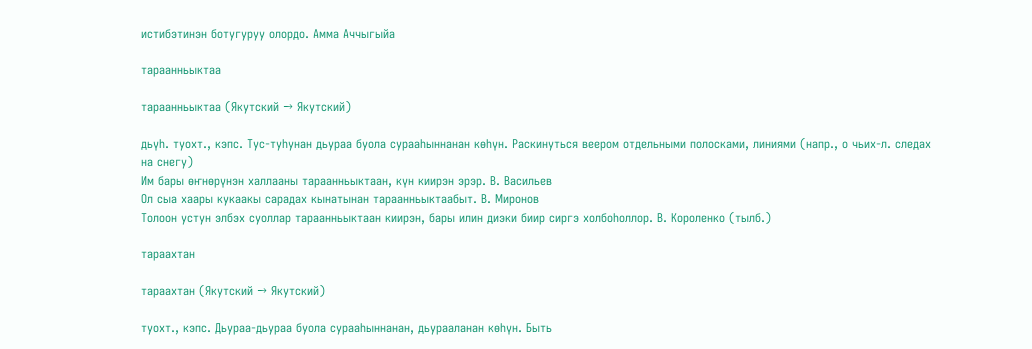истибэтинэн ботугуруу олордо. Амма Аччыгыйа

тараанньыктаа

тараанньыктаа (Якутский → Якутский)

дьүһ. туохт., кэпс. Тус-туһунан дьураа буола сурааһыннанан көһүн. Раскинуться веером отдельными полосками, линиями (напр., о чьих-л. следах на снегу)
Им бары өҥнөрүнэн халлааны тараанньыктаан, күн киирэн эрэр. В. Васильев
Ол сыа хаары кукаакы сарадах кынатынан тараанньыктаабыт. В. Миронов
Толоон устун элбэх суоллар тараанньыктаан киирэн, бары илин диэки биир сиргэ холбоһоллор. В. Короленко (тылб.)

тараахтан

тараахтан (Якутский → Якутский)

туохт., кэпс. Дьураа-дьураа буола сурааһыннанан, дьурааланан көһүн. Быть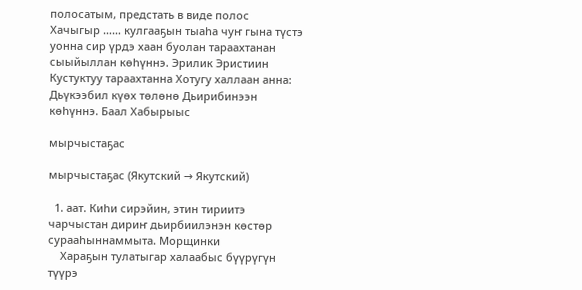полосатым, предстать в виде полос
Хачыгыр …… кулгааҕын тыаһа чуҥ гына түстэ уонна сир үрдэ хаан буолан тараахтанан сыыйыллан көһүннэ. Эрилик Эристиин
Кустуктуу тараахтанна Хотугу халлаан анна: Дьүкээбил күөх төлөнө Дьирибинээн көһүннэ. Баал Хабырыыс

мырчыстаҕас

мырчыстаҕас (Якутский → Якутский)

  1. аат. Киһи сирэйин, этин тириитэ чарчыстан дириҥ дьирбиилэнэн көстөр сурааһыннаммыта. Морщинки
    Хараҕын тулатыгар халаабыс бүүрүгүн түүрэ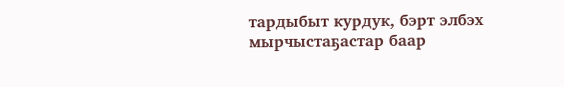тардыбыт курдук, бэрт элбэх мырчыстаҕастар баар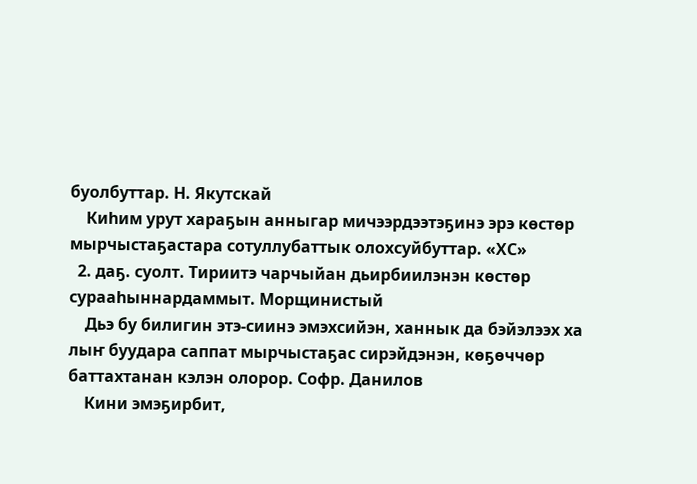буолбуттар. Н. Якутскай
    Киһим урут хараҕын анныгар мичээрдээтэҕинэ эрэ көстөр мырчыстаҕастара сотуллубаттык олохсуйбуттар. «ХС»
  2. даҕ. суолт. Тириитэ чарчыйан дьирбиилэнэн көстөр сурааһыннардаммыт. Морщинистый
    Дьэ бу билигин этэ-сиинэ эмэхсийэн, ханнык да бэйэлээх ха лыҥ буудара саппат мырчыстаҕас сирэйдэнэн, көҕөччөр баттахтанан кэлэн олорор. Софр. Данилов
    Кини эмэҕирбит,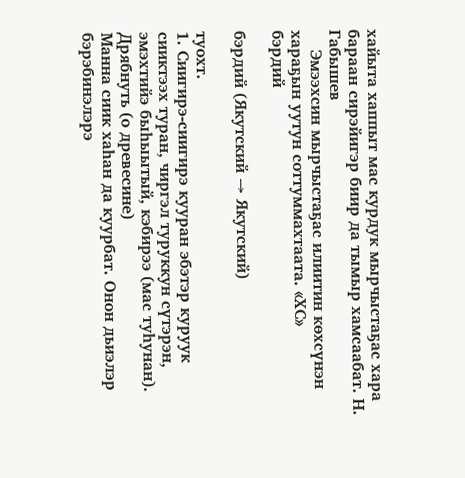хайыта хаппыт мас курдук мырчыстаҕас хара бараан сирэйигэр биир да тымыр хамсаабат. Н. Габышев
    Эмээхсин мырчыстаҕас илиитин көхсүнэн хараҕын уутун соттуммахтаата. «ХС»
бэрдий

бэрдий (Якутский → Якутский)

туохт.
1. Сиигирэ-сиигирэ кууран эбэтэр куруук сииктээх туран, чиргэл туруккун сүтэрэн, эмэхтийэ быһыытый, кэбирээ (мас туһунан). Дрябнуть (о древесине)
Манна сиик хаһан да куурбат. Онон дьиэлэр бэрэбинэлэрэ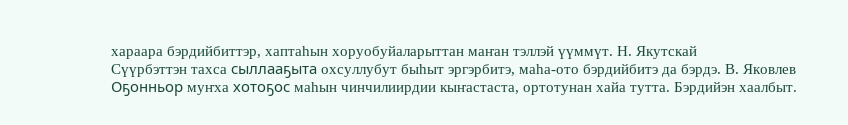хараара бэрдийбиттэр, хаптаһын хоруобуйаларыттан маҥан тэллэй үүммүт. Н. Якутскай
Сүүрбэттэн тахса сыллааҕыта охсуллубут быһыт эргэрбитэ, маһа-ото бэрдийбитэ да бэрдэ. В. Яковлев
Оҕонньор муҥха хотоҕос маһын чинчилиирдии кыҥастаста, ортотунан хайа тутта. Бэрдийэн хаалбыт.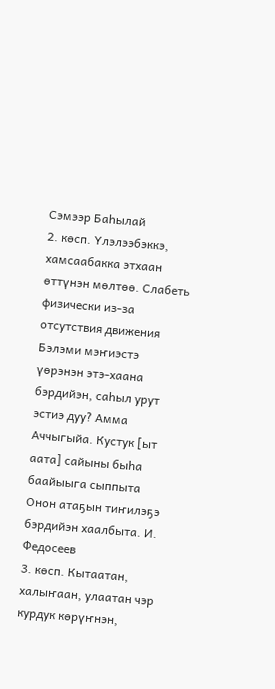Сэмээр Баһылай
2. көсп. Үлэлээбэккэ, хамсаабакка этхаан өттүнэн мөлтөө. Слабеть физически из-за отсутствия движения
Бэлэми мэҥиэстэ үөрэнэн этэ-хаана бэрдийэн, саһыл урут эстиэ дуу? Амма Аччыгыйа. Кустук [ыт аата] сайыны быһа баайыыга сыппыта
Онон атаҕын тиҥилэҕэ бэрдийэн хаалбыта. И. Федосеев
3. көсп. Кытаатан, халыҥаан, улаатан чэр курдук көрүҥнэн,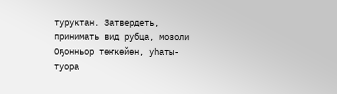туруктан. Затвердеть, принимать вид рубца, мозоли
Оҕонньор төҥкөйөн, уһаты-туора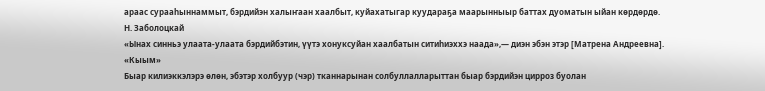араас сурааһыннаммыт, бэрдийэн халыҥаан хаалбыт, куйахатыгар куудараҕа маарынныыр баттах дуоматын ыйан көрдөрдө. Н. Заболоцкай
«Ынах синньэ улаата-улаата бэрдийбэтин, үүтэ хонуксуйан хаалбатын ситиһиэххэ наада»,— диэн эбэн этэр [Матрена Андреевна]. «Кыым»
Быар килиэккэлэрэ өлөн, эбэтэр холбуур (чэр) тканнарынан солбуллалларыттан быар бэрдийэн цирроз буолан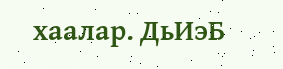хаалар. ДьИэБ